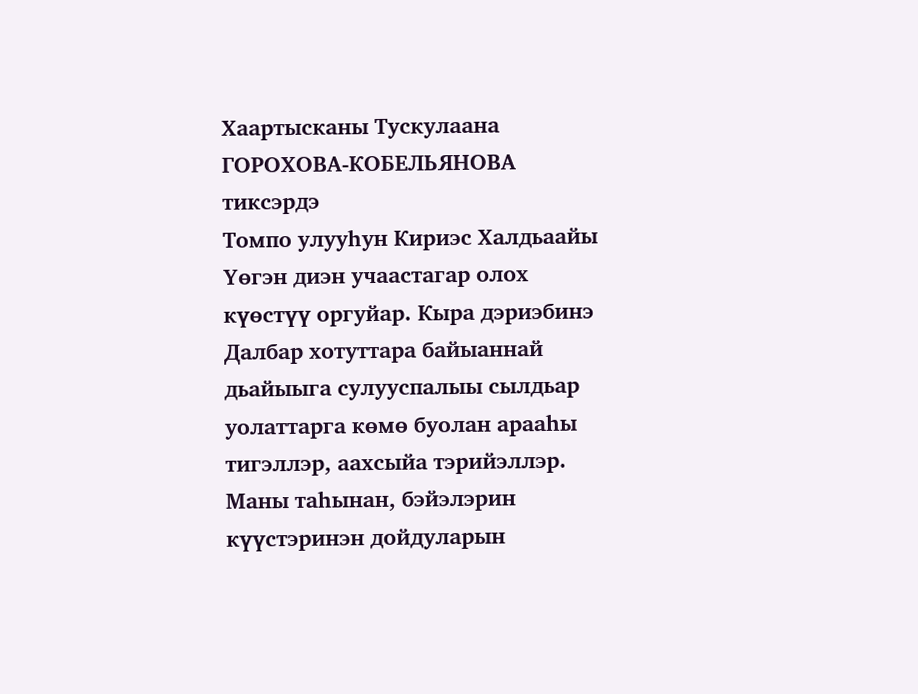Хаартысканы Тускулаана ГОРОХОВА-КОБЕЛЬЯНОВА тиксэрдэ
Томпо улууһун Кириэс Халдьаайы Үөгэн диэн учаастагар олох күөстүү оргуйар. Кыра дэриэбинэ Далбар хотуттара байыаннай дьайыыга сулууспалыы сылдьар уолаттарга көмө буолан арааһы тигэллэр, аахсыйа тэрийэллэр. Маны таһынан, бэйэлэрин күүстэринэн дойдуларын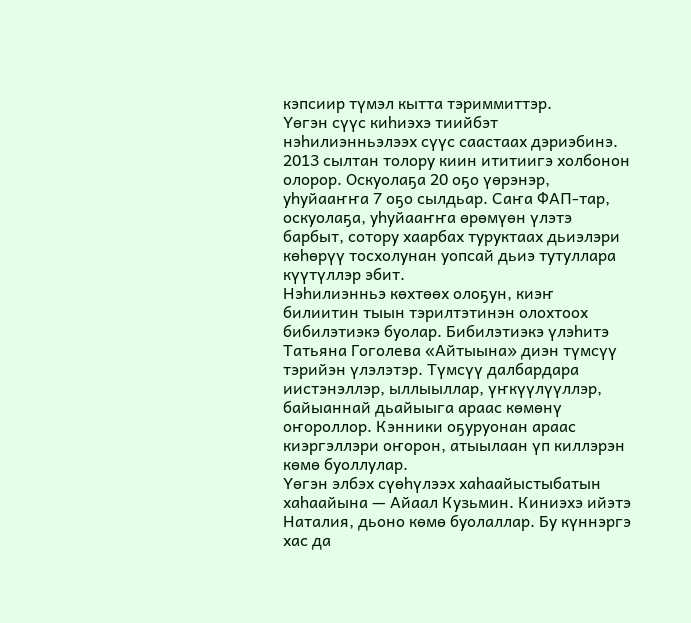кэпсиир түмэл кытта тэриммиттэр.
Үөгэн сүүс киһиэхэ тиийбэт нэһилиэнньэлээх сүүс саастаах дэриэбинэ. 2013 сылтан толору киин ититиигэ холбонон олорор. Оскуолаҕа 20 оҕо үөрэнэр, уһуйааҥҥа 7 оҕо сылдьар. Саҥа ФАП-тар, оскуолаҕа, уһуйааҥҥа өрөмүөн үлэтэ барбыт, сотору хаарбах туруктаах дьиэлэри көһөрүү тосхолунан уопсай дьиэ тутуллара күүтүллэр эбит.
Нэһилиэнньэ көхтөөх олоҕун, киэҥ билиитин тыын тэрилтэтинэн олохтоох бибилэтиэкэ буолар. Бибилэтиэкэ үлэһитэ Татьяна Гоголева «Айтыына» диэн түмсүү тэрийэн үлэлэтэр. Түмсүү далбардара иистэнэллэр, ыллыыллар, үҥкүүлүүллэр, байыаннай дьайыыга араас көмөнү оҥороллор. Кэнники оҕуруонан араас киэргэллэри оҥорон, атыылаан үп киллэрэн көмө буоллулар.
Үөгэн элбэх сүөһүлээх хаһаайыстыбатын хаһаайына — Айаал Кузьмин. Киниэхэ ийэтэ Наталия, дьоно көмө буолаллар. Бу күннэргэ хас да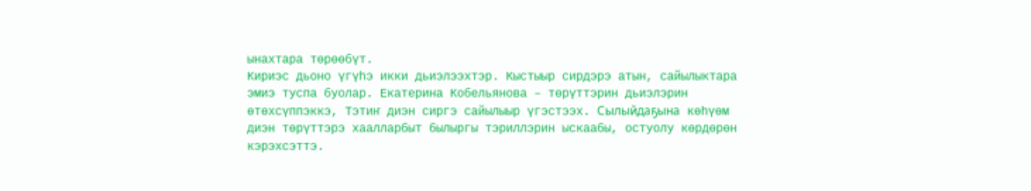ынахтара төрөөбүт.
Кириэс дьоно үгүһэ икки дьиэлээхтэр. Кыстыыр сирдэрэ атын, сайылыктара эмиэ туспа буолар. Екатерина Кобельянова – төрүттэрин дьиэлэрин өтөхсүппэккэ, Тэтиҥ диэн сиргэ сайылыыр үгэстээх. Сылыйдаҕына көһүөм диэн төрүттэрэ хаалларбыт былыргы тэриллэрин ыскаабы, остуолу көрдөрөн кэрэхсэттэ.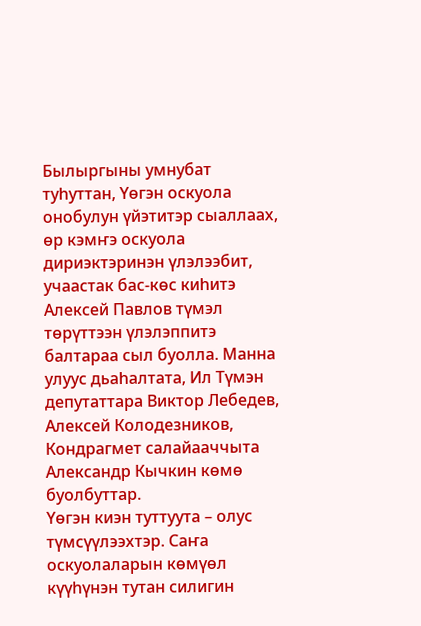Былыргыны умнубат туһуттан, Үөгэн оскуола онобулун үйэтитэр сыаллаах, өр кэмҥэ оскуола дириэктэринэн үлэлээбит, учаастак бас-көс киһитэ Алексей Павлов түмэл төрүттээн үлэлэппитэ балтараа сыл буолла. Манна улуус дьаһалтата, Ил Түмэн депутаттара Виктор Лебедев, Алексей Колодезников, Кондрагмет салайааччыта Александр Кычкин көмө буолбуттар.
Үөгэн киэн туттуута – олус түмсүүлээхтэр. Саҥа оскуолаларын көмүөл күүһүнэн тутан силигин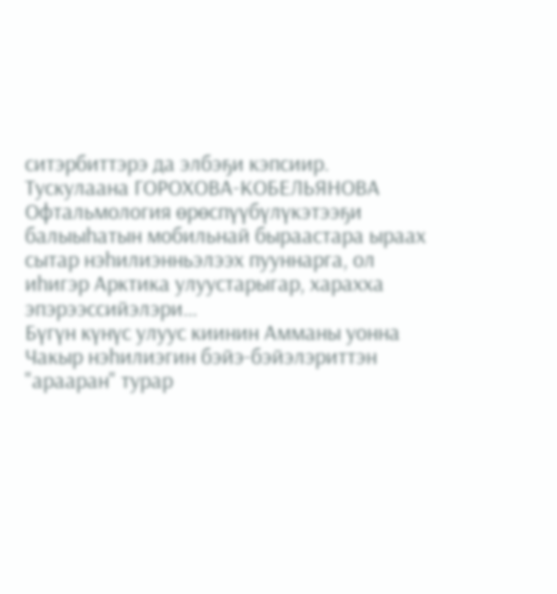ситэрбиттэрэ да элбэҕи кэпсиир.
Тускулаана ГОРОХОВА-КОБЕЛЬЯНОВА
Офтальмология өрөспүүбүлүкэтээҕи балыыһатын мобильнай быраастара ыраах сытар нэһилиэнньэлээх пууннарга, ол иһигэр Арктика улуустарыгар, харахха эпэрээссийэлэри…
Бүгүн күнүс улуус киинин Амманы уонна Чакыр нэһилиэгин бэйэ-бэйэлэриттэн "арааран" турар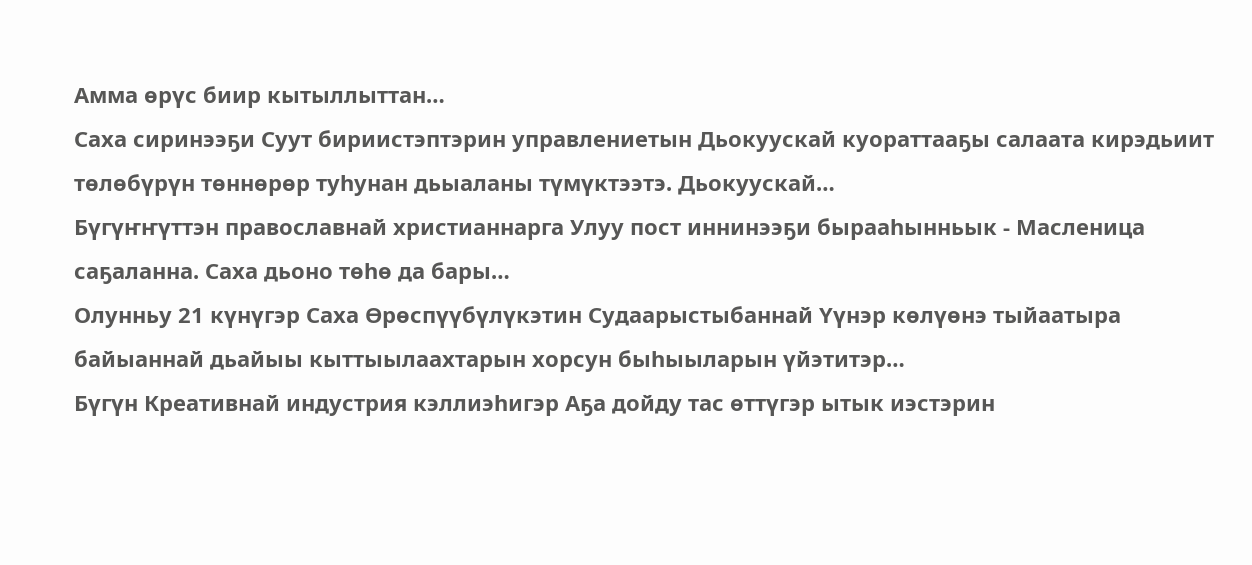Амма өрүс биир кытыллыттан…
Саха сиринээҕи Суут бириистэптэрин управлениетын Дьокуускай куораттааҕы салаата кирэдьиит төлөбүрүн төннөрөр туһунан дьыаланы түмүктээтэ. Дьокуускай…
Бүгүҥҥүттэн православнай христианнарга Улуу пост иннинээҕи бырааһынньык - Масленица саҕаланна. Саха дьоно төһө да бары…
Олунньу 21 күнүгэр Саха Өрөспүүбүлүкэтин Судаарыстыбаннай Үүнэр көлүөнэ тыйаатыра байыаннай дьайыы кыттыылаахтарын хорсун быһыыларын үйэтитэр…
Бүгүн Креативнай индустрия кэллиэһигэр Аҕа дойду тас өттүгэр ытык иэстэрин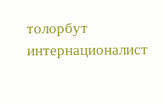толорбут интернационалист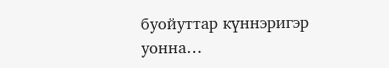буойуттар күннэригэр уонна…